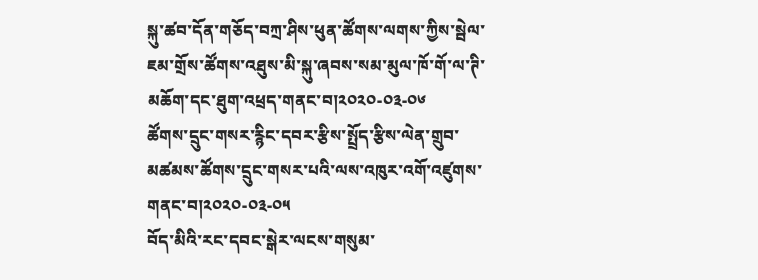སྐུ་ཚབ་དོན་གཅོད་བཀྲ་ཤིས་ཕུན་ཚོགས་ལགས་ཀྱིས་སྦེལ་ཇམ་གྲོས་ཚོགས་འཐུས་མི་སྐུ་ཞབས་སམ་མུལ་ཁོ་གོ་ལ་ཊི་མཆོག་དང་ཐུག་འཕྲད་གནང་བ།༢༠༢༠-༠༣-༠༦
ཚོགས་དྲུང་གསར་རྙིང་དབར་རྩིས་སྤྲོད་རྩིས་ལེན་གྲུབ་མཚམས་ཚོགས་དྲུང་གསར་པའི་ལས་འཁུར་འགོ་འཛུགས་གནང་བ།༢༠༢༠-༠༣-༠༥
བོད་མིའི་རང་དབང་སྒེར་ལངས་གསུམ་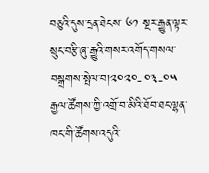བཅུའི་དུས་དྲན་ཐེངས་ ༦༡ སྔར་རྒྱུན་ལྟར་སྲུང་བརྩི་ཞུ་རྒྱུའི་གསར་འགོད་གསལ་བསྒྲགས་སྤེལ་བ།༢༠༢༠-༠༣-༠༥
རྒྱལ་ཚོགས་ཀྱི་འགྲོ་བ་མིའི་ཐོབ་ཐང་ལྷན་ཁང་གི་ཚོགས་འདུའི་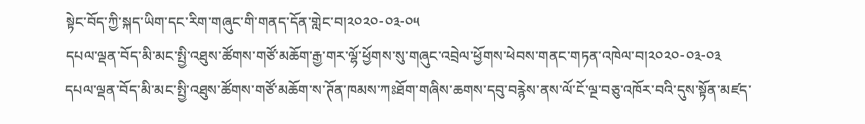སྟེང་བོད་ཀྱི་སྐད་ཡིག་དང་རིག་གཞུང་གི་གནད་དོན་གླེང་བ།༢༠༢༠-༠༣-༠༥
དཔལ་ལྡན་བོད་མི་མང་སྤྱི་འཐུས་ཚོགས་གཙོ་མཆོག་རྒྱ་གར་ལྷོ་ཕྱོགས་སུ་གཞུང་འབྲེལ་ཕྱོགས་ཕེབས་གནང་གཏན་འཁེལ་བ།༢༠༢༠-༠༣-༠༣
དཔལ་ལྡན་བོད་མི་མང་སྤྱི་འཐུས་ཚོགས་གཙོ་མཆོག་ས་ཊོན་ཁམས་ཀཿཐོག་གཞིས་ཆགས་དབུ་བརྙེས་ནས་ལོ་ངོ་ལྔ་བཅུ་འཁོར་བའི་དུས་སྟོན་མཛད་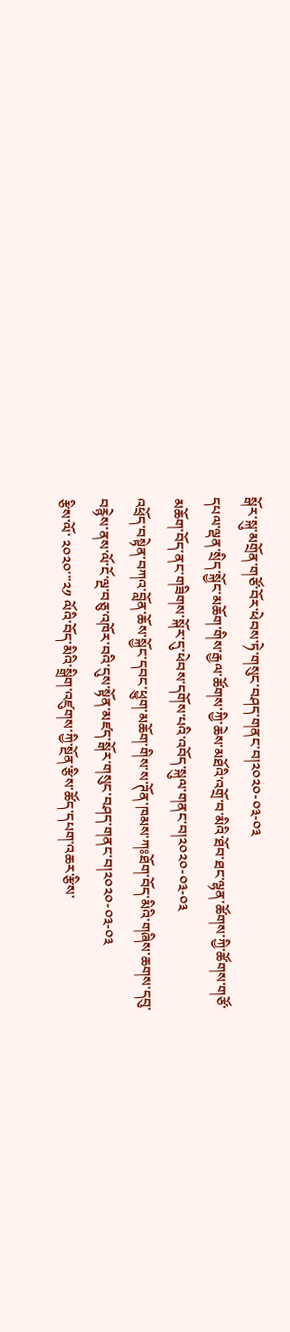སྒོར་སྐུ་མགྲོན་གཙོ་བོར་ཕེབས་ཏེ་གསུང་བཤད་གནང་བ།༢༠༢༠-༠༣-༠༣
དཔལ་ལྡན་སྲིད་སྐྱོང་མཆོག་གིས་རྒྱལ་ཚོགས་ཀྱི་ཆེས་མཐོའི་འགྲོ་བ་མིའི་ཐོབ་ཐང་ལྷན་ཚོགས་ཀྱི་ཚོགས་གཙོ་མཆོག་བོད་ནང་གཟིགས་སྐོར་དུ་ཕེབས་དགོས་པའི་འབོད་སྐུལ་གནང་བ།༢༠༢༠-༠༣-༠༣
འཕྲོད་བསྟེན་བཀའ་བློན་ཆོས་སྐྱོང་དབང་ཕྱུག་མཆོག་གིས་ས་ཊོན་ཁམས་ཀཿཐོག་བོད་མིའི་གཞིས་ཆགས་དབུ་བརྙེས་ནས་ལོ་ངོ་ལྔ་བཅུ་འཁོར་བའི་དུས་སྟོན་མཛད་སྒོར་གསུང་བཤད་གནང་བ།༢༠༢༠-༠༣-༠༣
རྩིས་ལོ་ ༢༠༢༠་་་༢༡ ལོའི་བོད་མིའི་སྒྲིག་འཛུགས་ཀྱི་སྔོན་རྩིས་ཚོད་དཔག་འཆར་རྩིས་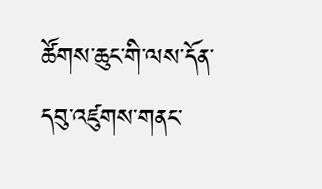ཚོགས་ཆུང་གི་ལས་དོན་དབུ་འཛུགས་གནང་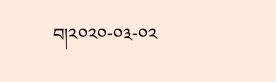བ།༢༠༢༠-༠༣-༠༢